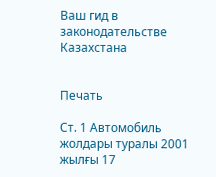Ваш гид в законодательстве Казахстана


Печать

Ст. 1 Автомобиль жолдары туралы 2001 жылғы 17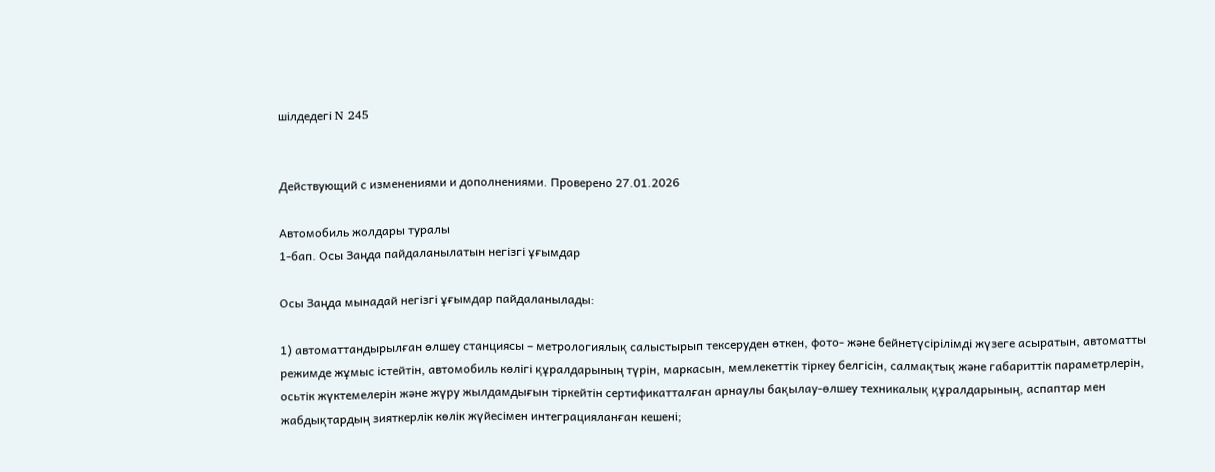шілдедегі N 245


Действующий с изменениями и дополнениями. Проверено 27.01.2026

Автомобиль жолдары туралы
1-бап. Осы Заңда пайдаланылатын негізгі ұғымдар

Осы Заңда мынадай негізгі ұғымдар пайдаланылады:

1) автоматтандырылған өлшеу станциясы – метрологиялық салыстырып тексеруден өткен, фото- және бейнетүсірілімді жүзеге асыратын, автоматты режимде жұмыс істейтін, автомобиль көлігі құралдарының түрін, маркасын, мемлекеттік тіркеу белгісін, салмақтық және габариттік параметрлерін, осьтік жүктемелерін және жүру жылдамдығын тіркейтін сертификатталған арнаулы бақылау-өлшеу техникалық құралдарының, аспаптар мен жабдықтардың зияткерлік көлік жүйесімен интеграцияланған кешені;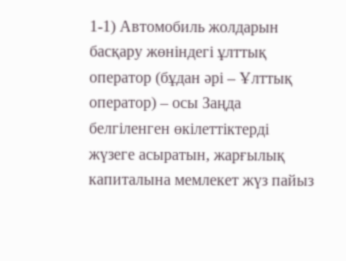1-1) Автомобиль жолдарын басқару жөніндегі ұлттық оператор (бұдан әрі – Ұлттық оператор) – осы Заңда белгіленген өкілеттіктерді жүзеге асыратын, жарғылық капиталына мемлекет жүз пайыз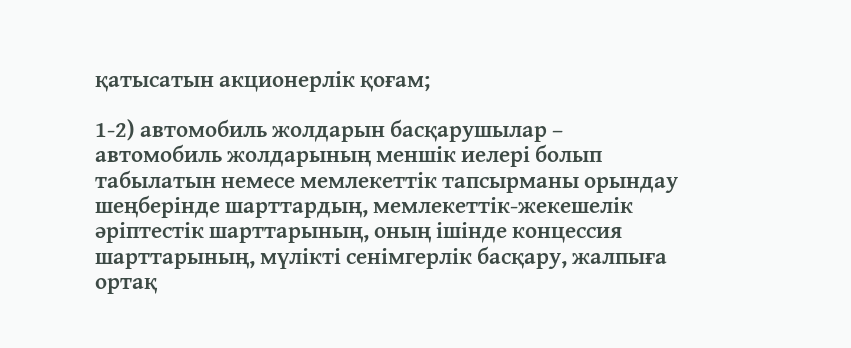қатысатын акционерлік қоғам;

1-2) автомобиль жолдарын басқарушылар – автомобиль жолдарының меншік иелері болып табылатын немесе мемлекеттік тапсырманы орындау шеңберінде шарттардың, мемлекеттік-жекешелік әріптестік шарттарының, оның ішінде концессия шарттарының, мүлікті сенімгерлік басқару, жалпыға ортақ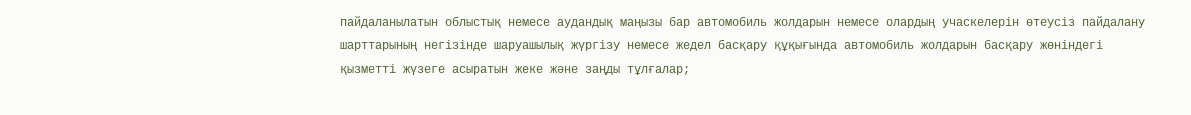пайдаланылатын облыстық немесе аудандық маңызы бар автомобиль жолдарын немесе олардың учаскелерін өтеусіз пайдалану шарттарының негізінде шаруашылық жүргізу немесе жедел басқару құқығында автомобиль жолдарын басқару жөніндегі қызметті жүзеге асыратын жеке және заңды тұлғалар;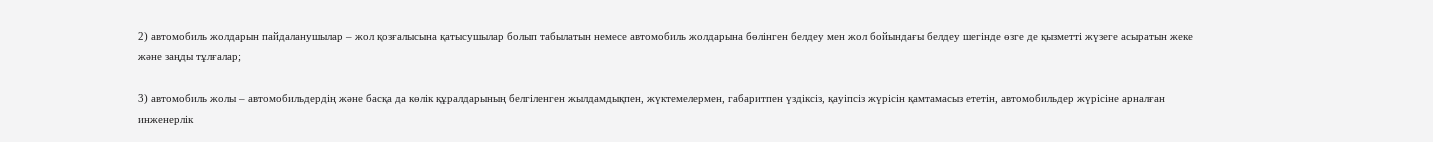2) автомобиль жолдарын пайдаланушылар – жол қозғалысына қатысушылар болып табылатын немесе автомобиль жолдарына бөлiнген белдеу мен жол бойындағы белдеу шегiнде өзге де қызметтi жүзеге асыратын жеке және заңды тұлғалар;

3) автомобиль жолы – автомобильдердiң және басқа да көлiк құралдарының белгiленген жылдамдықпен, жүктемелермен, габаритпен үздiксiз, қауiпсiз жүрiсiн қамтамасыз ететiн, автомобильдер жүрiсiне арналған инженерлiк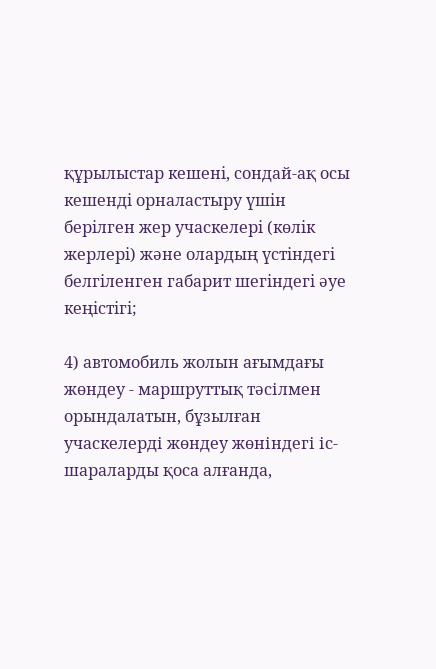құрылыстар кешенi, сондай-ақ осы кешендi орналастыру үшiн берiлген жер учаскелерi (көлiк жерлерi) және олардың үстiндегi белгiленген габарит шегiндегi әуе кеңiстiгi;

4) автомобиль жолын ағымдағы жөндеу - маршруттық тәсілмен орындалатын, бұзылған учаскелерді жөндеу жөніндегі іс-шараларды қоса алғанда,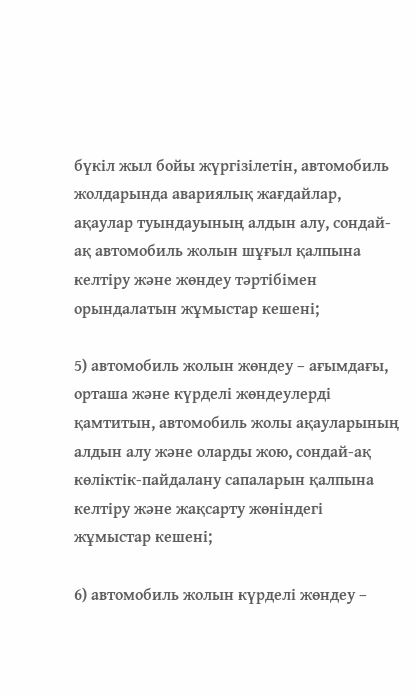бүкіл жыл бойы жүргізілетін, автомобиль жолдарында авариялық жағдайлар, ақаулар туындауының алдын алу, сондай-ақ автомобиль жолын шұғыл қалпына келтіру және жөндеу тәртібімен орындалатын жұмыстар кешені;

5) автомобиль жолын жөндеу – ағымдағы, орташа және күрделі жөндеулерді қамтитын, автомобиль жолы ақауларының алдын алу және оларды жою, сондай-ақ көліктік-пайдалану сапаларын қалпына келтіру және жақсарту жөніндегі жұмыстар кешені;

6) автомобиль жолын күрделі жөндеу –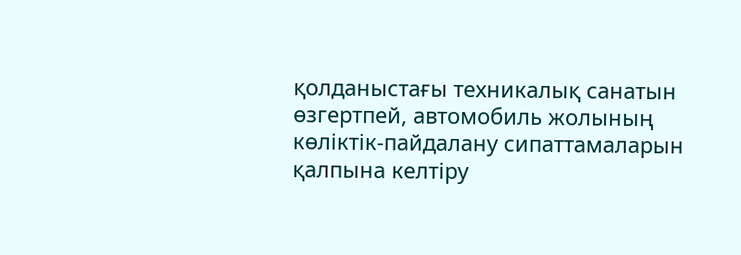қолданыстағы техникалық санатын өзгертпей, автомобиль жолының көліктік-пайдалану сипаттамаларын қалпына келтіру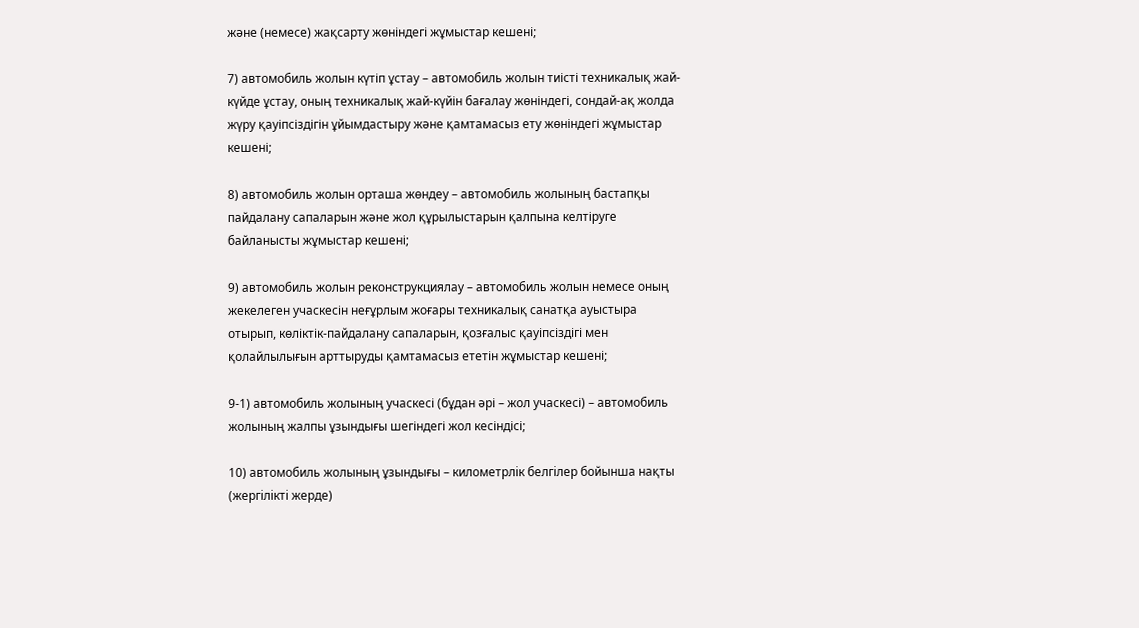және (немесе) жақсарту жөніндегі жұмыстар кешені;

7) автомобиль жолын күтіп ұстау – автомобиль жолын тиісті техникалық жай-күйде ұстау, оның техникалық жай-күйін бағалау жөніндегі, сондай-ақ жолда жүру қауіпсіздігін ұйымдастыру және қамтамасыз ету жөніндегі жұмыстар кешені;

8) автомобиль жолын орташа жөндеу – автомобиль жолының бастапқы пайдалану сапаларын және жол құрылыстарын қалпына келтіруге байланысты жұмыстар кешені;

9) автомобиль жолын реконструкциялау – автомобиль жолын немесе оның жекелеген учаскесін неғұрлым жоғары техникалық санатқа ауыстыра отырып, көліктік-пайдалану сапаларын, қозғалыс қауіпсіздігі мен қолайлылығын арттыруды қамтамасыз ететін жұмыстар кешені;

9-1) автомобиль жолының учаскесі (бұдан әрі – жол учаскесі) – автомобиль жолының жалпы ұзындығы шегіндегі жол кесіндісі;

10) автомобиль жолының ұзындығы – километрлiк белгiлер бойынша нақты (жергiлiктi жерде)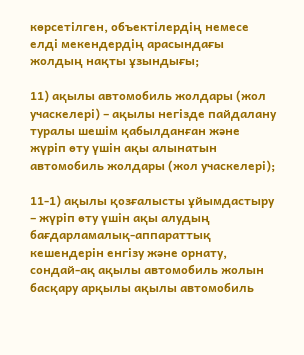көрсетiлген, объектiлердiң немесе елдi мекендердiң арасындағы жолдың нақты ұзындығы;

11) ақылы автомобиль жолдары (жол учаскелері) – ақылы негізде пайдалану туралы шешім қабылданған және жүріп өту үшін ақы алынатын автомобиль жолдары (жол учаскелері);

11-1) ақылы қозғалысты ұйымдастыру – жүріп өту үшін ақы алудың бағдарламалық-аппараттық кешендерін енгізу және орнату, сондай-ақ ақылы автомобиль жолын басқару арқылы ақылы автомобиль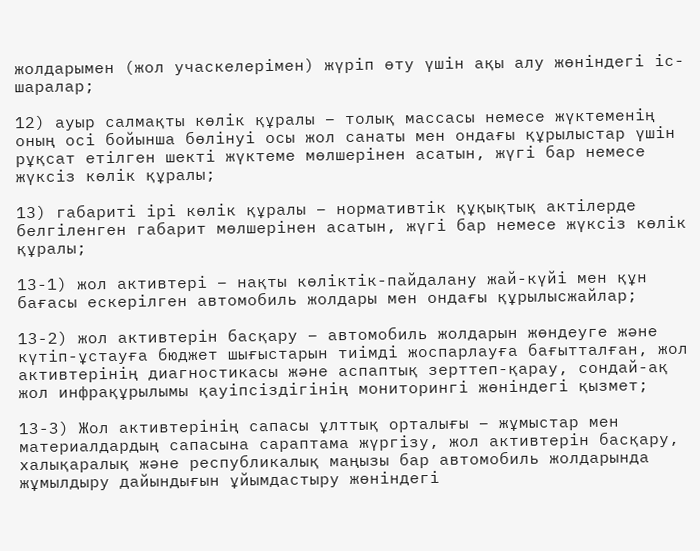жолдарымен (жол учаскелерімен) жүріп өту үшін ақы алу жөніндегі іс-шаралар;

12) ауыр салмақты көлiк құралы – толық массасы немесе жүктеменiң оның осi бойынша бөлiнуi осы жол санаты мен ондағы құрылыстар үшiн рұқсат етiлген шектi жүктеме мөлшерiнен асатын, жүгi бар немесе жүксiз көлiк құралы;

13) габариті iрi көлiк құралы – нормативтiк құқықтық актiлерде белгiленген габарит мөлшерiнен асатын, жүгi бар немесе жүксiз көлiк құралы;

13-1) жол активтері – нақты көліктік-пайдалану жай-күйі мен құн бағасы ескерілген автомобиль жолдары мен ондағы құрылысжайлар;

13-2) жол активтерін басқару – автомобиль жолдарын жөндеуге және күтіп-ұстауға бюджет шығыстарын тиімді жоспарлауға бағытталған, жол активтерінің диагностикасы және аспаптық зерттеп-қарау, сондай-ақ жол инфрақұрылымы қауіпсіздігінің мониторингі жөніндегі қызмет;

13-3) Жол активтерінің сапасы ұлттық орталығы – жұмыстар мен материалдардың сапасына сараптама жүргізу, жол активтерін басқару, халықаралық және республикалық маңызы бар автомобиль жолдарында жұмылдыру дайындығын ұйымдастыру жөніндегі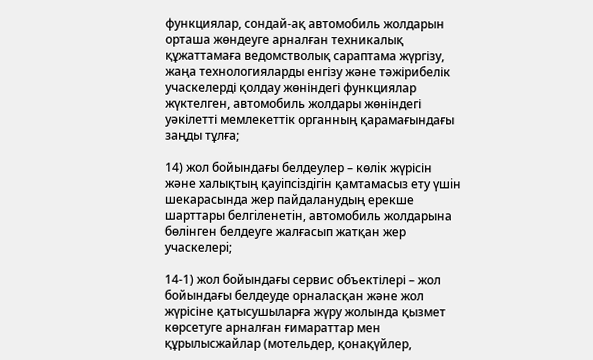функциялар, сондай-ақ автомобиль жолдарын орташа жөндеуге арналған техникалық құжаттамаға ведомстволық сараптама жүргізу, жаңа технологияларды енгізу және тәжірибелік учаскелерді қолдау жөніндегі функциялар жүктелген, автомобиль жолдары жөніндегі уәкілетті мемлекеттік органның қарамағындағы заңды тұлға;

14) жол бойындағы белдеулер – көлiк жүрісін және халықтың қауiпсiздiгiн қамтамасыз ету үшiн шекарасында жер пайдаланудың ерекше шарттары белгiленетiн, автомобиль жолдарына бөлiнген белдеуге жалғасып жатқан жер учаскелерi;

14-1) жол бойындағы сервис объектілері – жол бойындағы белдеуде орналасқан және жол жүрісіне қатысушыларға жүру жолында қызмет көрсетуге арналған ғимараттар мен құрылысжайлар (мотельдер, қонақүйлер,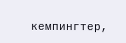кемпингтер,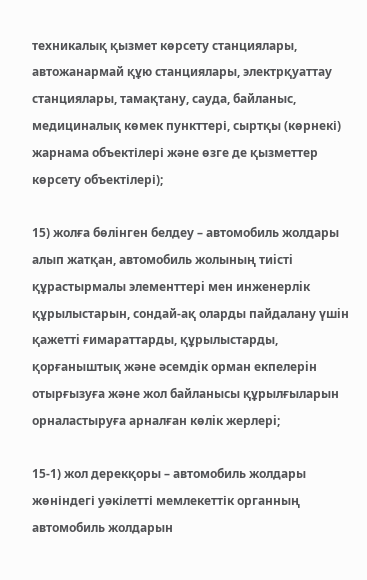техникалық қызмет көрсету станциялары, автожанармай құю станциялары, электрқуаттау станциялары, тамақтану, сауда, байланыс, медициналық көмек пункттері, сыртқы (көрнекі) жарнама объектілері және өзге де қызметтер көрсету объектілері);

15) жолға бөлiнген белдеу – автомобиль жолдары алып жатқан, автомобиль жолының тиiстi құрастырмалы элементтерi мен инженерлiк құрылыстарын, сондай-ақ оларды пайдалану үшiн қажеттi ғимараттарды, құрылыстарды, қорғаныштық және әсемдiк орман екпелерiн отырғызуға және жол байланысы құрылғыларын орналастыруға арналған көлiк жерлерi;

15-1) жол дерекқоры – автомобиль жолдары жөніндегі уәкілетті мемлекеттік органның автомобиль жолдарын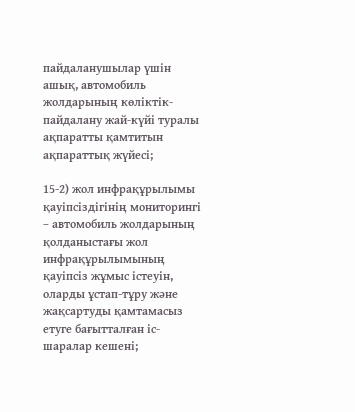пайдаланушылар үшін ашық, автомобиль жолдарының көліктік-пайдалану жай-күйі туралы ақпаратты қамтитын ақпараттық жүйесі;

15-2) жол инфрақұрылымы қауіпсіздігінің мониторингі – автомобиль жолдарының қолданыстағы жол инфрақұрылымының қауіпсіз жұмыс істеуін, оларды ұстап-тұру және жақсартуды қамтамасыз етуге бағытталған іс-шаралар кешені;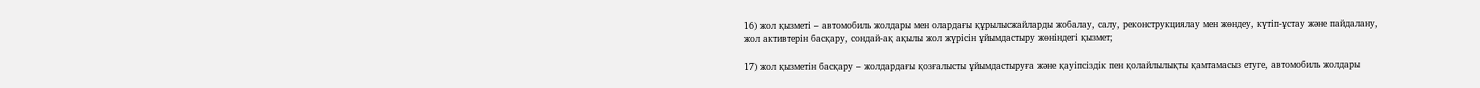16) жол қызметі – автомобиль жолдары мен олардағы құрылысжайларды жобалау, салу, реконструкциялау мен жөндеу, күтіп-ұстау және пайдалану, жол активтерін басқару, сондай-ақ ақылы жол жүрісін ұйымдастыру жөніндегі қызмет;

17) жол қызметiн басқару – жолдардағы қозғалысты ұйымдастыруға және қауiпсiздiк пен қолайлылықты қамтамасыз етуге, автомобиль жолдары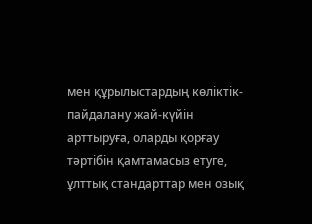мен құрылыстардың көлiктiк-пайдалану жай-күйiн арттыруға, оларды қорғау тәртiбiн қамтамасыз етуге, ұлттық стандарттар мен озық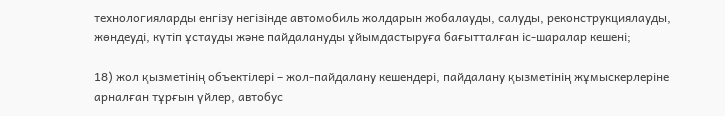технологияларды енгiзу негiзiнде автомобиль жолдарын жобалауды, салуды, реконструкциялауды, жөндеудi, күтiп ұстауды және пайдалануды ұйымдастыруға бағытталған iс-шаралар кешенi;

18) жол қызметінің объектілері – жол-пайдалану кешендері, пайдалану қызметінің жұмыскерлеріне арналған тұрғын үйлер, автобус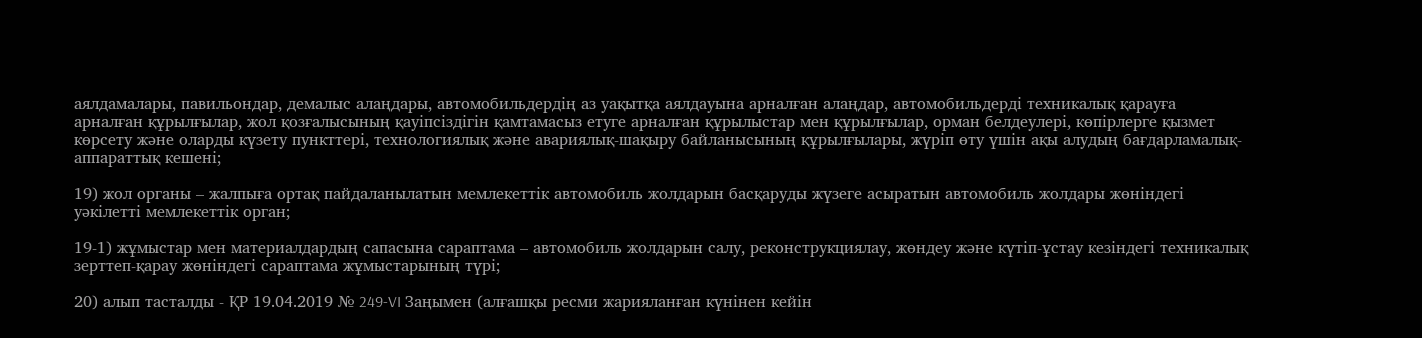аялдамалары, павильондар, демалыс алаңдары, автомобильдердің аз уақытқа аялдауына арналған алаңдар, автомобильдерді техникалық қарауға арналған құрылғылар, жол қозғалысының қауіпсіздігін қамтамасыз етуге арналған құрылыстар мен құрылғылар, орман белдеулері, көпірлерге қызмет көрсету және оларды күзету пункттері, технологиялық және авариялық-шақыру байланысының құрылғылары, жүріп өту үшін ақы алудың бағдарламалық-аппараттық кешені;

19) жол органы – жалпыға ортақ пайдаланылатын мемлекеттiк автомобиль жолдарын басқаруды жүзеге асыратын автомобиль жолдары жөнiндегi уәкiлеттi мемлекеттiк орган;

19-1) жұмыстар мен материалдардың сапасына сараптама – автомобиль жолдарын салу, реконструкциялау, жөндеу және күтіп-ұстау кезіндегі техникалық зерттеп-қарау жөніндегі сараптама жұмыстарының түрі;

20) алып тасталды - ҚР 19.04.2019 № 249-VI Заңымен (алғашқы ресми жарияланған күнінен кейін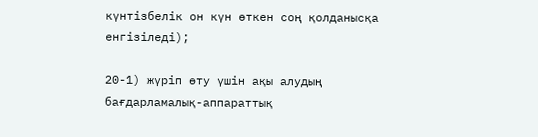күнтізбелік он күн өткен соң қолданысқа енгізіледі);

20-1) жүріп өту үшін ақы алудың бағдарламалық-аппараттық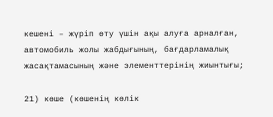кешені – жүріп өту үшін ақы алуға арналған, автомобиль жолы жабдығының, бағдарламалық жасақтамасының және элементтерінің жиынтығы;

21) көше (көшенiң көлiк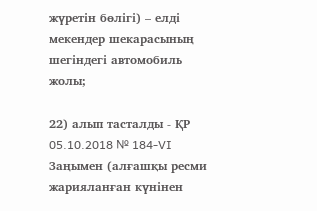жүретiн бөлiгi) – елдi мекендер шекарасының шегiндегi автомобиль жолы;

22) алып тасталды - ҚР 05.10.2018 № 184-VI Заңымен (алғашқы ресми жарияланған күнінен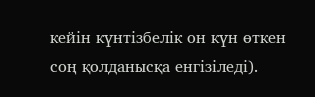кейін күнтізбелік он күн өткен соң қолданысқа енгізіледі).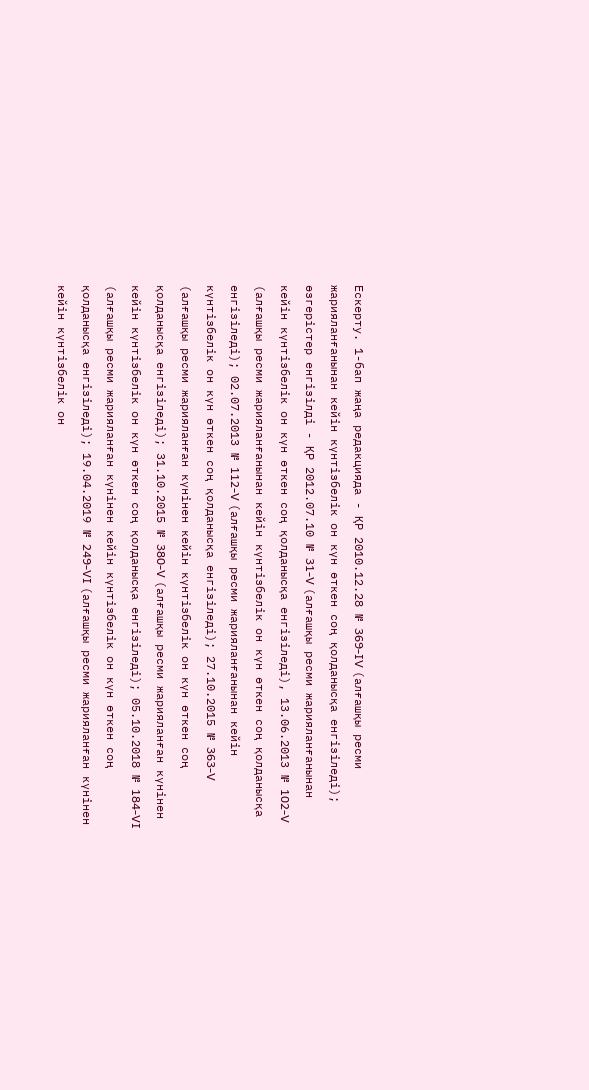Ескерту. 1-бап жаңа редакцияда - ҚР 2010.12.28 № 369-IV (алғашқы ресми жарияланғанынан кейін күнтізбелік он күн өткен соң қолданысқа енгізіледі); өзгерістер енгізілді - ҚР 2012.07.10 № 31-V (алғашқы ресми жарияланғанынан кейін күнтізбелік он күн өткен соң қолданысқа енгізіледі), 13.06.2013 № 102-V (алғашқы ресми жарияланғанынан кейін күнтізбелік он күн өткен соң қолданысқа енгізіледі); 02.07.2013 № 112-V (алғашқы ресми жарияланғанынан кейін күнтізбелік он күн өткен соң қолданысқа енгізіледі); 27.10.2015 № 363-V (алғашқы ресми жарияланған күнінен кейін күнтізбелік он күн өткен соң қолданысқа енгізіледі); 31.10.2015 № 380-V (алғашқы ресми жарияланған күнінен кейін күнтізбелік он күн өткен соң қолданысқа енгізіледі); 05.10.2018 № 184-VI (алғашқы ресми жарияланған күнінен кейін күнтізбелік он күн өткен соң қолданысқа енгізіледі); 19.04.2019 № 249-VI (алғашқы ресми жарияланған күнінен кейін күнтізбелік он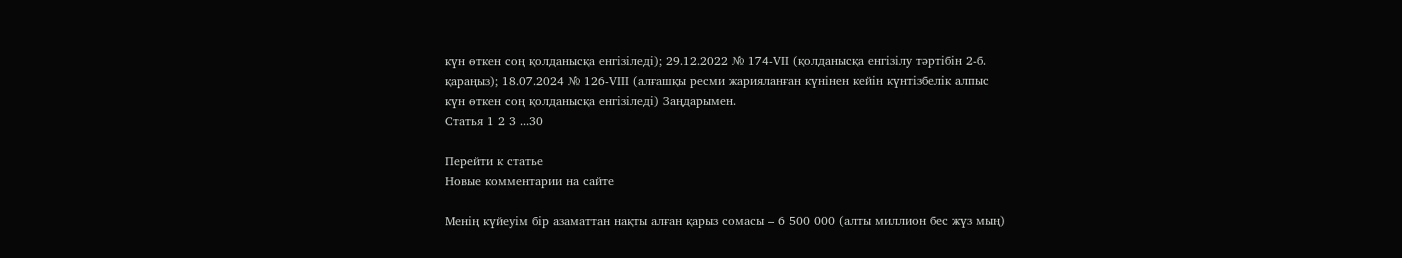күн өткен соң қолданысқа енгізіледі); 29.12.2022 № 174-VII (қолданысқа енгізілу тәртібін 2-б. қараңыз); 18.07.2024 № 126-VIII (алғашқы ресми жарияланған күнінен кейін күнтізбелік алпыс күн өткен соң қолданысқа енгізіледі) Заңдарымен.
Статья 1 2 3 ...30

Перейти к статье
Новые комментарии на сайте

Менің күйеуім бір азаматтан нақты алған қарыз сомасы – 6 500 000 (алты миллион бес жүз мың)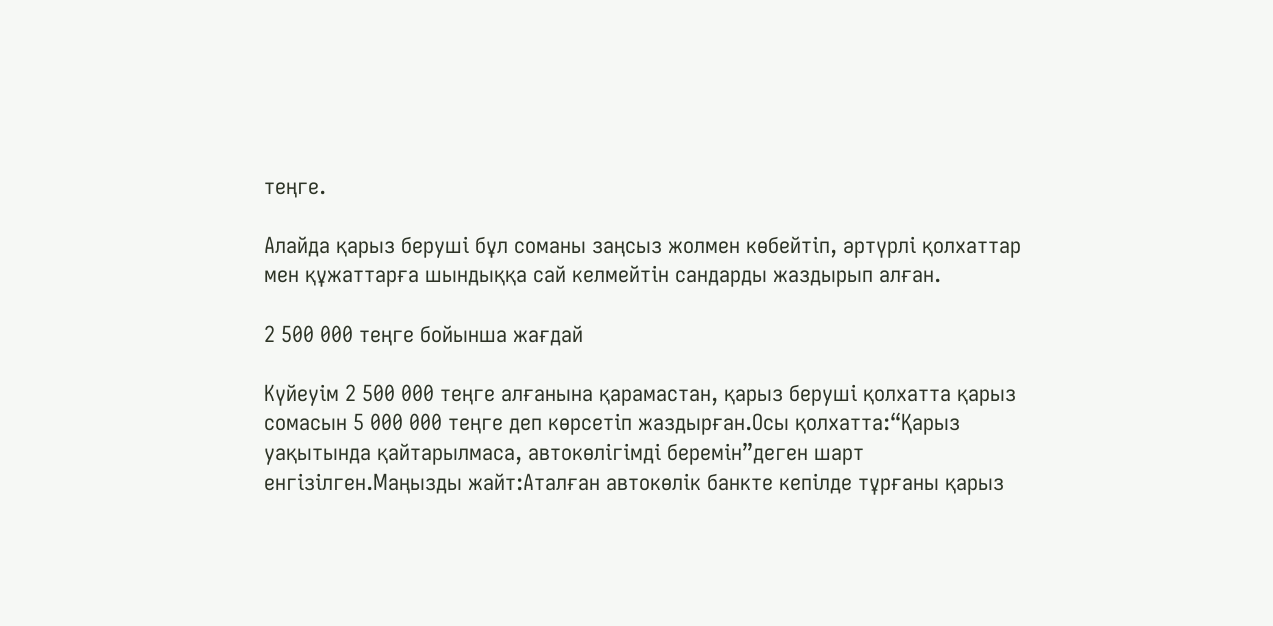теңге.

Алайда қарыз беруші бұл соманы заңсыз жолмен көбейтіп, әртүрлі қолхаттар мен құжаттарға шындыққа сай келмейтін сандарды жаздырып алған.

2 500 000 теңге бойынша жағдай

Күйеуім 2 500 000 теңге алғанына қарамастан, қарыз беруші қолхатта қарыз сомасын 5 000 000 теңге деп көрсетіп жаздырған.Осы қолхатта:“Қарыз уақытында қайтарылмаса, автокөлігімді беремін”деген шарт енгізілген.Маңызды жайт:Аталған автокөлік банкте кепілде тұрғаны қарыз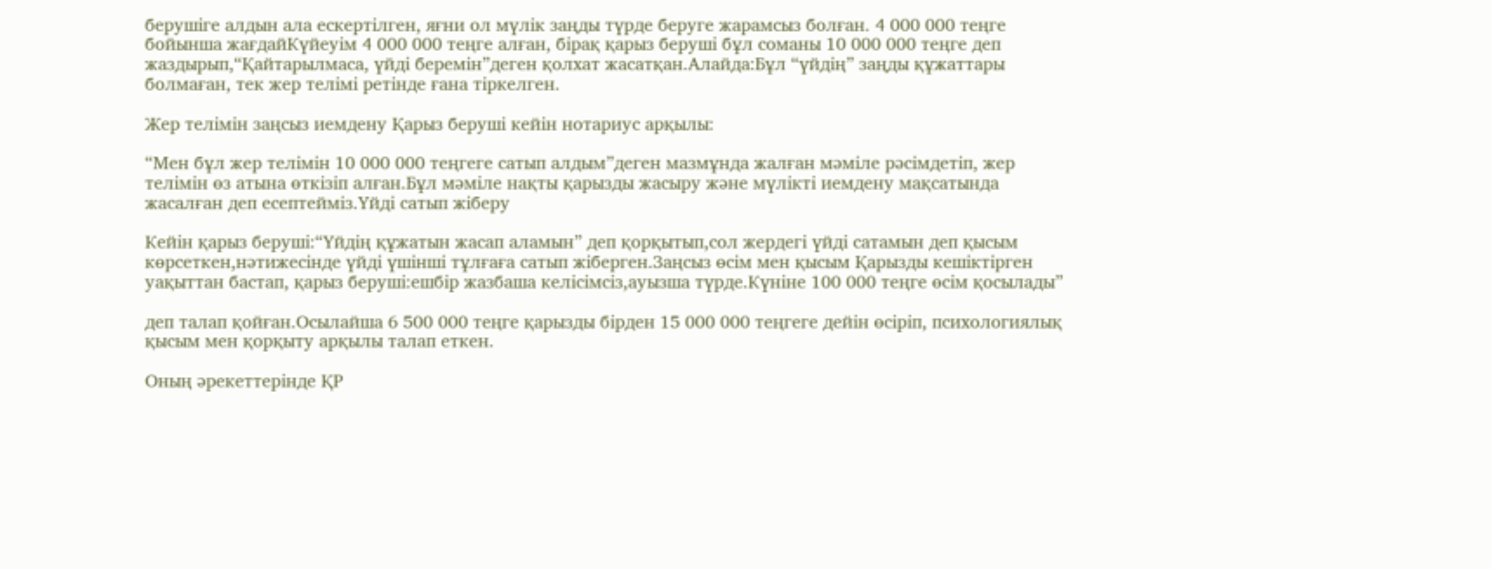берушіге алдын ала ескертілген, яғни ол мүлік заңды түрде беруге жарамсыз болған. 4 000 000 теңге бойынша жағдайКүйеуім 4 000 000 теңге алған, бірақ қарыз беруші бұл соманы 10 000 000 теңге деп жаздырып,“Қайтарылмаса, үйді беремін”деген қолхат жасатқан.Алайда:Бұл “үйдің” заңды құжаттары болмаған, тек жер телімі ретінде ғана тіркелген.

Жер телімін заңсыз иемдену Қарыз беруші кейін нотариус арқылы:

“Мен бұл жер телімін 10 000 000 теңгеге сатып алдым”деген мазмұнда жалған мәміле рәсімдетіп, жер телімін өз атына өткізіп алған.Бұл мәміле нақты қарызды жасыру және мүлікті иемдену мақсатында жасалған деп есептейміз.Үйді сатып жіберу

Кейін қарыз беруші:“Үйдің құжатын жасап аламын” деп қорқытып,сол жердегі үйді сатамын деп қысым көрсеткен,нәтижесінде үйді үшінші тұлғаға сатып жіберген.Заңсыз өсім мен қысым Қарызды кешіктірген уақыттан бастап, қарыз беруші:ешбір жазбаша келісімсіз,ауызша түрде.Күніне 100 000 теңге өсім қосылады”

деп талап қойған.Осылайша 6 500 000 теңге қарызды бірден 15 000 000 теңгеге дейін өсіріп, психологиялық қысым мен қорқыту арқылы талап еткен.

Оның әрекеттерінде ҚР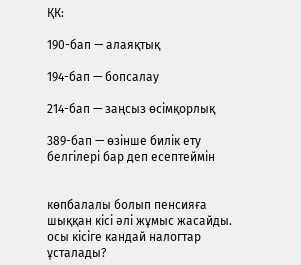ҚК:

190-бап — алаяқтық

194-бап — бопсалау

214-бап — заңсыз өсімқорлық

389-бап — өзінше билік ету белгілері бар деп есептеймін


көпбалалы болып пенсияға шыққан кісі әлі жұмыс жасайды. осы кісіге кандай налогтар ұсталады?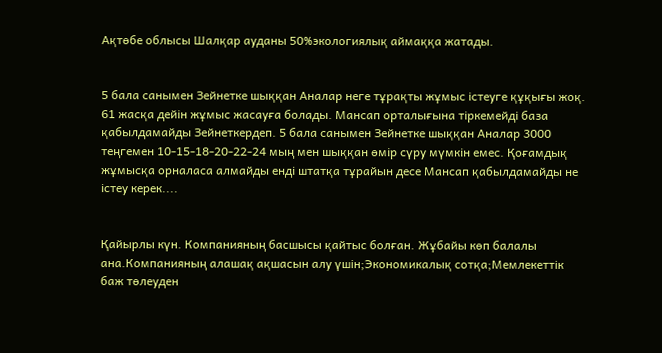Ақтөбе облысы Шалқар ауданы 50%экологиялық аймаққа жатады.


5 бала санымен Зейнетке шыққан Аналар неге тұрақты жұмыс істеуге құқығы жоқ. 61 жасқа дейін жұмыс жасауға болады. Мансап орталығына тіркемейді база қабылдамайды Зейнеткердеп. 5 бала санымен Зейнетке шыққан Аналар 3000 теңгемен 10-15-18-20-22-24 мың мен шыққан өмір сүру мүмкін емес. Қоғамдық жұмысқа орналаса алмайды енді штатқа тұрайын десе Мансап қабылдамайды не істеу керек....


Қайырлы күн. Компанияның басшысы қайтыс болған. Жұбайы көп балалы ана.Компанияның алашақ ақшасын алу үшін;Экономикалық сотқа;Мемлекеттік баж төлеуден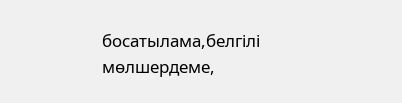босатылама,белгілі мөлшердеме,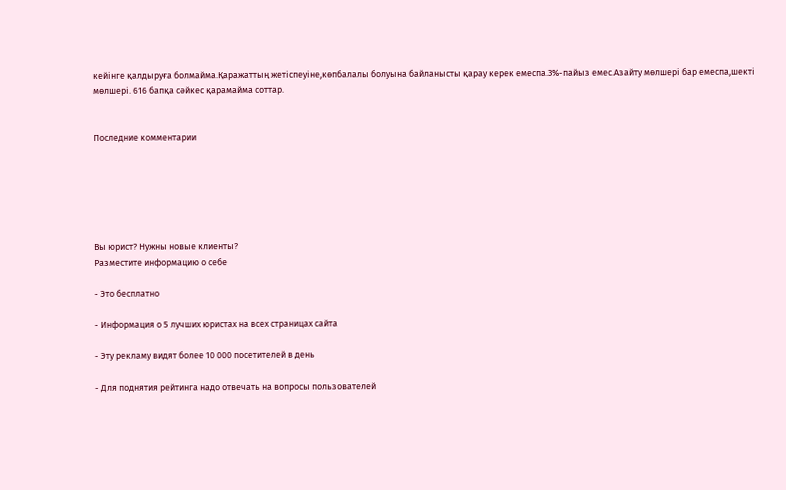кейінге қалдыруға болмайма.Қаражаттың жетіспеуіне,көпбалалы болуына байланысты қарау керек емеспа.3%-пайыз емес.Азайту мөлшері бар емеспа,шекті мөлшері. 616 бапқа сәйкес қарамайма соттар.


Последние комментарии






Вы юрист? Нужны новые клиенты?
Разместите информацию о себе

- Это бесплатно

- Информация о 5 лучших юристах на всех страницах сайта

- Эту рекламу видят более 10 000 посетителей в день

- Для поднятия рейтинга надо отвечать на вопросы пользователей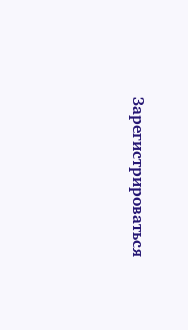Зарегистрироваться